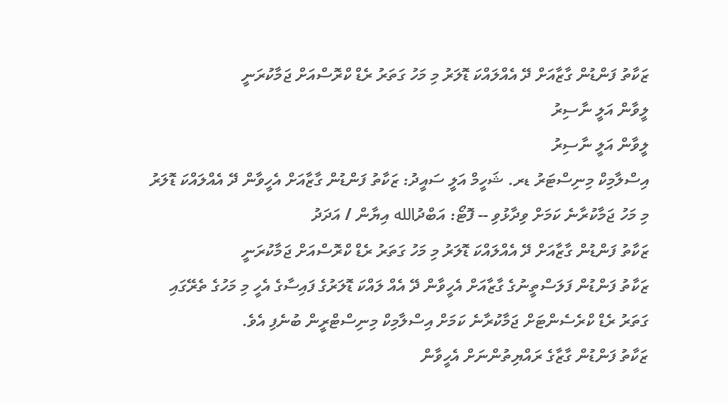ޒަކާތު ފަންޑުން ގާޒާއަށް ދޭ އެއްލައްކަ ޑޮލަރު މި މަހު ގަތަރު ރެޑް ކްރޮސްއަށް ޖަމާކުރަނީ
ލީވާން އަލީ ނާސިރު
ލީވާން އަލީ ނާސިރު
އިސްލާމިކް މިނިސްޓަރު ޑރ. ޝަހީމް އަލީ ސައީދު: ޒަކާތު ފަންޑުން ގާޒާއަށް އެހީވާން ދޭ އެއްލައްކަ ޑޮލަރު މި މަހު ޖަމާކުރާނެ ކަމަށް ވިދާޅުވި -- ފޮޓޯ: އަބްދުالله އިޔާން / އަދަދު
ޒަކާތު ފަންޑުން ގާޒާއަށް ދޭ އެއްލައްކަ ޑޮލަރު މި މަހު ގަތަރު ރެޑް ކްރޮސްއަށް ޖަމާކުރަނީ
ޒަކާތު ފަންޑުން ފަލަސްތީނުގެ ގާޒާއަށް އެހީވާން ދޭ އެއް ލައްކަ ޑޮލަރުގެ ފައިސާގެ އެހީ މި މަހުގެ ތެރޭގައި ގަތަރު ރެޑް ކްރެސެންޓަށް ޖަމާކުރާނެ ކަމަށް އިސްލާމިކް މިނިސްޓްރީން ބުނެފި އެވެ.
ޒަކާތު ފަންޑުން ގާޒާގެ ރައްޔިތުންނަށް އެހީވާން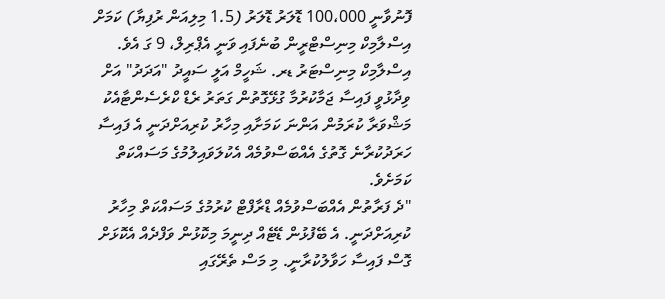ފޮނުވާނީ 100،000 ޑޮލަރު ޑޮލަރު (1.5 މިލިއަން ރުފިޔާ) ކަމަށް އިސްލާމިކް މިނިސްޓްރީން ބުނެފައި ވަނީ އެޕްރިލް، 9 ގަ އެވެ.
އިސްލާމިކް މިނިސްޓަރު ޑރ. ޝަހީމް އަލީ ސައީދު "އަދަދު" އަށް ވިދާޅުވީ ފައިސާ ޖަމާކުރުމާ ގުޅޭގޮތުން ގަތަރު ރެޑް ކްރެސެންޓާއެކު މަޝްވަރާ ކުރަމުން އަންނަ ކަމަށާއި މިހާރު ކުރިއަށްދަނީ އެ ފައިސާ ހަރަދުކުރާނެ ގޮތުގެ އެއްބަސްވުމެއް އެކުލަވައިލުމުގެ މަސައްކަތް ކަމަށެވެ.
"ދެ ފަރާތުން އެއްބަސްވުމެއް ޑްރާފްޓް ކުރުމުގެ މަސައްކަތް މިހާރު ކުރިއަށްދަނީ. އެ ބޭފުޅުން ޑޭޓެއް ދިނީމަ މިކޮޅުން ވަފްދެއް އެކޮޅަށް ގޮސް ފައިސާ ހަވާލުކުރާނީ. މި މަސް ތެރޭގައި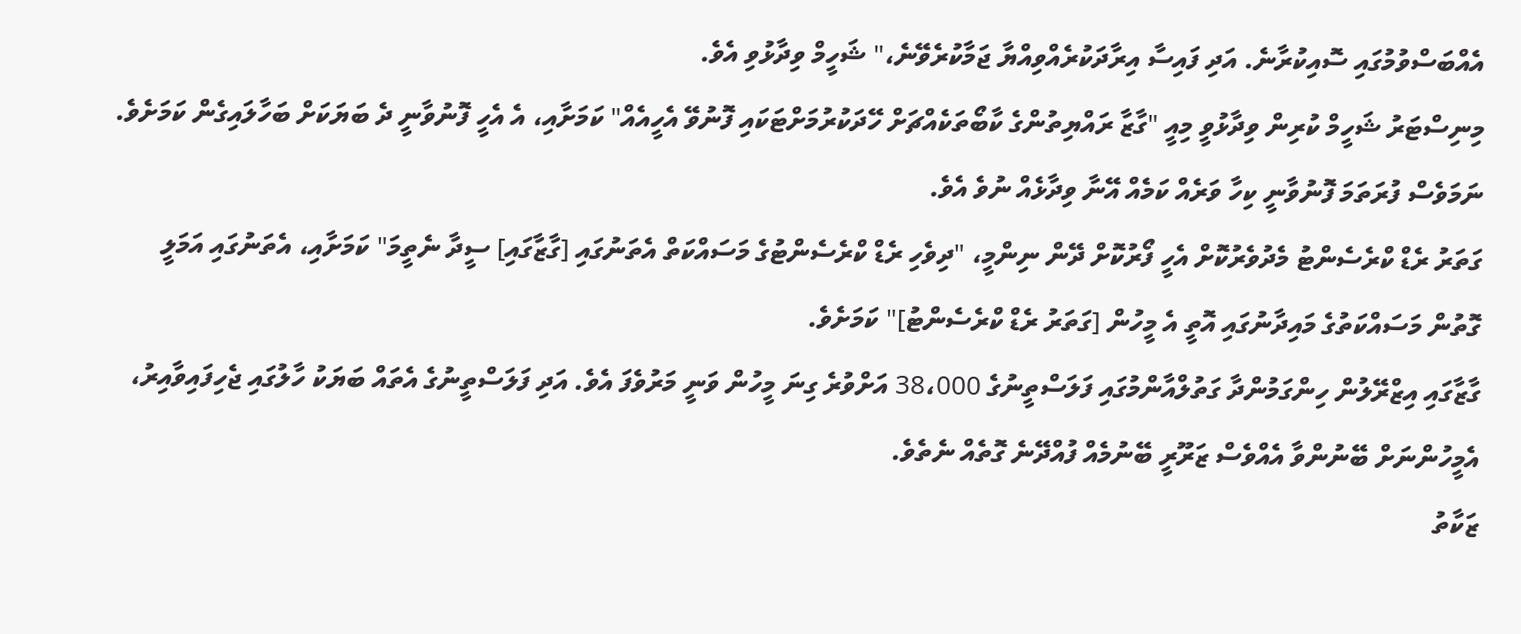އެއްބަސްވުމުގައި ސޮއިކުރާނެ. އަދި ފައިސާ އިރާދަކުރެއްވިއްޔާ ޖަމާކުރެވޭނެ،" ޝަހީމް ވިދާޅުވި އެވެ.
މިނިސްޓަރު ޝަހީމް ކުރިން ވިދާޅުވީ މިއީ "ގާޒާ ރައްޔިތުންގެ ކާބޯތަކެއްޗަށް ހޭދަކުރުމަށްޓަކައި ފޮނުވޭ އެހީއެއް" ކަމަށާއި، އެ އެހީ ފޮނުވާނީ ދެ ބަޔަކަށް ބަހާލައިގެން ކަމަށެވެ. ނަމަވެސް ފުރަތަމަ ފޮނުވާނީ ކިހާ ވަރެއް ކަމެއް އޭނާ ވިދާޅެއް ނުވެ އެވެ.
ގަތަރު ރެޑް ކްރެސެންޓު މެދުވެރުކޮށް އެހީ ފޯރުކޮށް ދޭން ނިންމީ، "ދިވެހި ރެޑް ކްރެސެންޓުގެ މަސައްކަތް އެތަނުގައި [ގާޒާގައި] ސީދާ ނެތީމަ" ކަމަށާއި، އެތަނުގައި އަމަލީ ގޮތުން މަސައްކަތުގެ މައިދާނުގައި އޮތީ އެ މީހުން [ގަތަރު ރެޑް ކްރެސެންޓު]" ކަމަށެވެ.
ގާޒާގައި އިޒްރޭލުން ހިންގަމުންދާ ގަތުލްއާންމުގައި ފަލަސްތީނުގެ 38،000 އަށްވުރެ ގިނަ މީހުން ވަނީ މަރުވެފަ އެވެ. އަދި ފަލަސްތީނުގެ އެތައް ބަޔަކު ހާލުގައި ޖެހިފައިވާއިރު، އެމީހުންނަށް ބޭނުންވާ އެއްވެސް ޒަރޫރީ ބޭނުމެއް ފުއްދޭނެ ގޮތެއް ނެތެވެ.
ޒަކާތު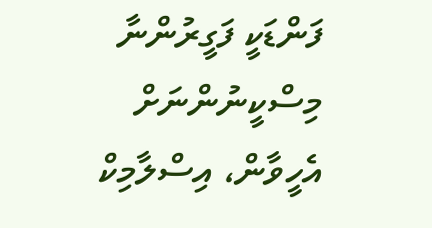ފަންޑަކީ ފަގީރުންނާ މިސްކީނުންނަށް އެހީވާން، އިސްލާމިކް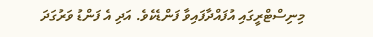މިނިސްޓްރީގައި އުފައްދާފައިވާ ފަންޑެކެވެ. އަދި އެ ފަންޑު ވަރުގަދަ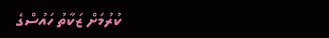ކުރުމަށް ޒަކާތު ހައުސްގެ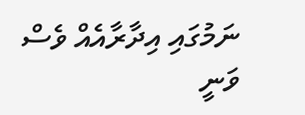ނަމުގައި އިދާރާއެއް ވެސް ވަނީ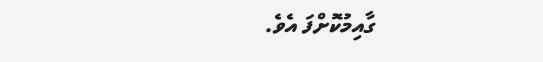ގާއިމުކޮށްފަ އެވެ.